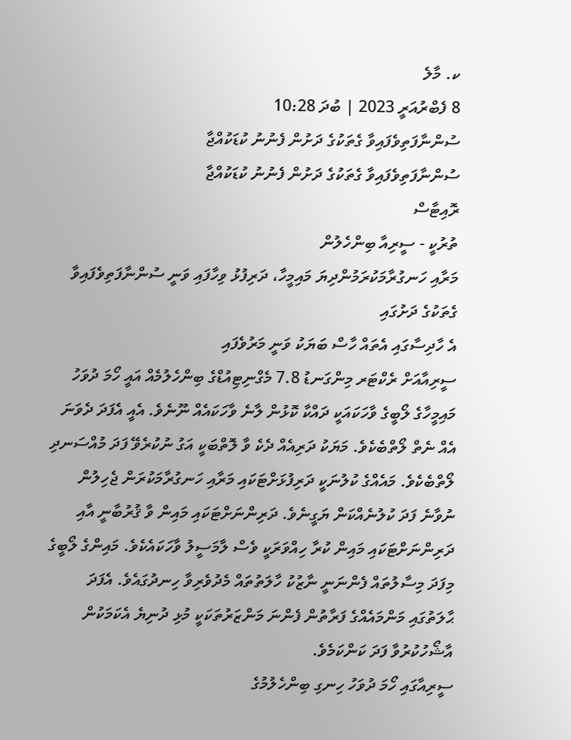ކ. މާލެ
8 ފެބްރުއަރީ 2023 | ބުދަ 10:28
ސުންނާފަތިވެފައިވާ ގެތަކުގެ ދަށުން ފެނުނު ކުޑަކުއްޖާ
ސުންނާފަތިވެފައިވާ ގެތަކުގެ ދަށުން ފެނުނު ކުޑަކުއްޖާ
ރޮއިޓާސް
ތުރުކީ - ސީރިއާ ބިންހެލުން
މަރާއި ހަނގުރާމަކުރަމުންދިޔަ މައިމީހާ، ދަރިފުޅު ވިހާފައި ވަނީ ސުންނާފަތިވެފައިވާ ގެތަކުގެ ދަށުގައި
އެ ހާދިސާގައި އެތައް ހާސް ބަޔަކު ވަނީ މަރުވެފައި
ސީރިއާއަށް ރެކްޓަރ މިންގަނޑު 7.8 މެގްނިޓިއުޑްގެ ބިންހެލުމެއް އައީ ހޯމަ ދުވަހު
މައިމީހާގެ ލޯބީގެ ވާހަކައަކީ ދައްކާ ކޮޅުން ލާނެ ވާހަކައެއް ނޫނެވެ. އެއީ އެފަދަ ދެވަނަ އެއް ނެތް ލޯތްބެކެވެ. މަޔަކު ދަރިއެއް ދެކެ ވާ ލޮތްބަކީ އަގު ނުކުރެވޭ ފަދަ މުއްސަނދި ލޯތްބެކެވެ. މައެއްގެ ކުލުނަކީ ދަރިފުޅަށްޓަކައި މަރާއި ހަނގުރާމަކުރަން ޖެހިލުން ނުވާނެ ފަދަ ކުލުނެއްކަން ޔަގީނެވެ. ދަރިންނަށްޓަކައި މައިން ވާ ޤުރުބާނީ އާއި ދަރިންނަށްޓަކައި މައިން ކުރާ ހިއްވަރަކީ ވެސް ލާމަސީލު ވާހަކައެކެވެ. މައިންގެ ލޯބީގެ މިފަދަ މިސާލުތައް ފެންނަނީ ނާޒުކު ހާލަތުތައް މެދުވެރިވާ ހިނދުގައެވެ. އެފަދަ ޙާލަތުގައި މަންމައެއްގެ ފަރާތުން ފެންނަ މަންޒަރުތަކަކީ މުޅި ދުނިޔެ އެކަމަކުން އާޝޯހުކުރުވާ ފަދަ ކަންކަމެވެ.
ސީރިއާގައި ހޯމަ ދުވަހު ހިނގި ބިންހެލުމުގެ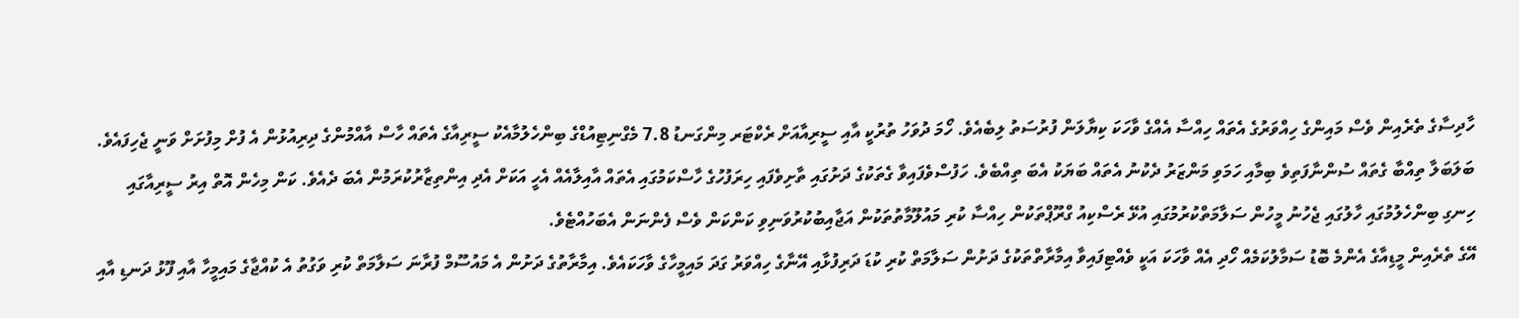ހާދިސާގެ ތެރެއިން ވެސް މައިންގެ ހިއްވަރުގެ އެތައް ހިއްސާ އެއްގެ ވާހަކަ ކިޔާލަން ފުރުސަތު ލިބެއެވެ. ހޯމަ ދުވަހު ތުރުކީ އާއި ސީރިއާއަށް ރެކްޓަރ މިންގަނޑު 7.8 މެގްނިޓިއުޑްގެ ބިންހެލުމާއެކު ސީރިއާގެ އެތައް ހާސް އާއްމުންގެ ދިރިއުޅުން އެ ފުށް މިފުށަށް ވަނީ ޖެހިފައެވެ. ބަލަބަލާ ތިއްބާ ގެތައް ސުންނާފަތިވެ ބިމާއި ހަމަވި މަންޒަރު ދެކުނު އެތައް ބަޔަކު އެބަ ތިއްބެވެ. ހަފުސްވެފައިވާ ގެތަކުގެ ދަށުގައި ތާށިވެފައި ހިރަފުހުގެ ހާސްކަމުގައި އެތައް އާއިލާއެއް އެހީ އަކަށް އެދި އިންތިޒާރުކުރަމުން އެބަ ދެއެވެ. ކަން މިހެން އޮތް އިރު ސީރިއާގައި ހިނގި ބިންހެލުމުގައި ހާލުގައި ޖެހުނު މީހުން ސަލާމަތްކުރުމުގައި އުޅޭ ރެސްކިއު ގްރޫޕްތަކުން ހިއްސާ ކުރި މައުލޫމާތުތަކުން އަޖާއިބުކުރުވަނިވި ކަންކަން ވެސް ފެންނަން އެބަހުއްޓެވެ.
އޭގެ ތެރެއިން މީޑިއާގެ އެންމެ ބޮޑު ސަމާލުކަމެއް ހޯދި އެއް ވާހަކަ އަކީ ވެއްޓިފައިވާ އިމާރާތްތަކުގެ ދަށުން ސަލާމަތް ކުރި ކުޑަ ދަރިފުޅާއި އޭނާގެ ހިއްވަރު ގަދަ މައިމީހާގެ ވާހަކައެވެ. އިމާރާތުގެ ދަށުން އެ މައުސޫމް ފުރާނަ ސަލާމަތް ކުރި ވަގުތު އެ ކުއްޖާގެ މައިމީހާ އާއި ފޫޅު ދަނޑި އާއި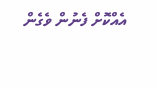އެއްކޮށް ފެނުން ވެގެން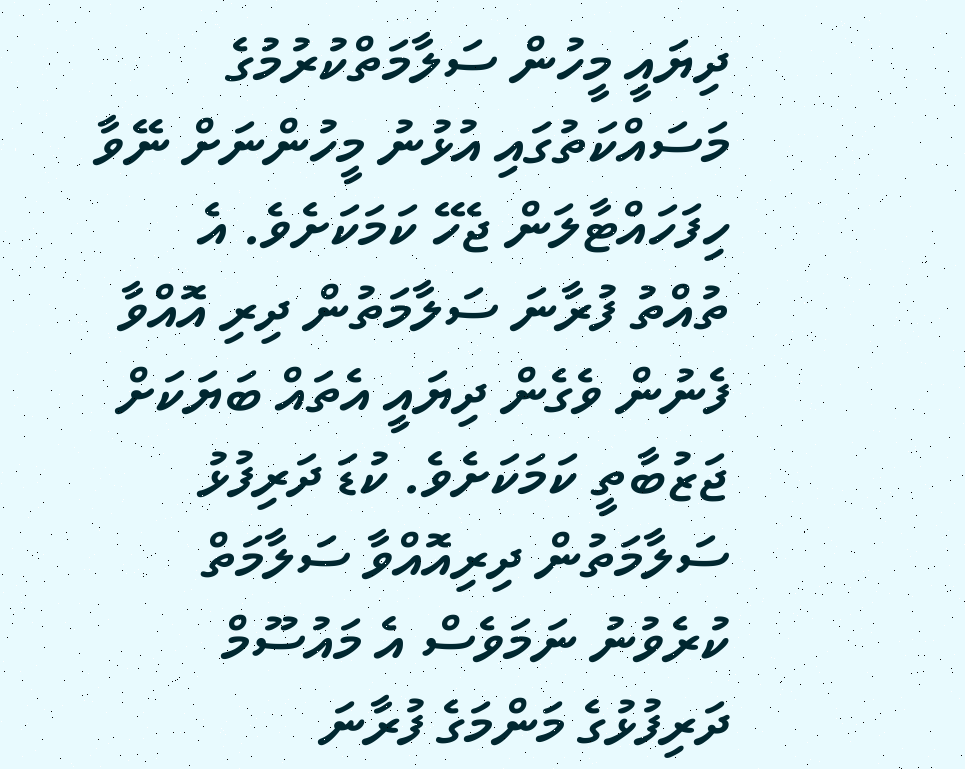ދިޔައީ މީހުން ސަލާމަތްކުރުމުގެ މަސައްކަތުގައި އުޅުނު މީހުންނަށް ނޭވާ ހިފަހައްޓާލަން ޖެހޭ ކަމަކަށެވެ. އެ ތުއްތު ފުރާނަ ސަލާމަތުން ދިރި އޮއްވާ ފެނުން ވެގެން ދިޔައީ އެތައް ބަޔަކަށް ޖަޒުބާތީ ކަމަކަށެވެ. ކުޑަ ދަރިފުޅު ސަލާމަތުން ދިރިއޮއްވާ ސަލާމަތް ކުރެވުނު ނަމަވެސް އެ މައުސޫމް ދަރިފުޅުގެ މަންމަގެ ފުރާނަ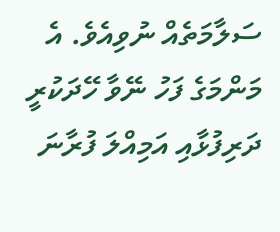ސަލާމަތެއް ނުވިއެވެ. އެ މަންމަގެ ފަހު ނޭވާ ހޭދަކުރީ ދަރިފުޅާއި އަމިއްލަ ފުރާނަ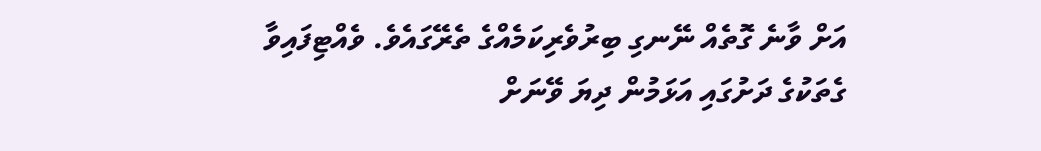އަށް ވާނެ ގޮތެއް ނޭނގި ބިރުވެރިކަމެއްގެ ތެރޭގައެވެ. ވެއްޓިފައިވާ ގެތަކުގެ ދަށުގައި އަޅަމުން ދިޔަ ވޭނަށް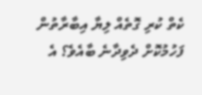ކެތް ކުރި ގޮތެއް ލިޔާ އިބާރާތުން ފަހުމުކޮށް ދެވިދާނެ ބާއެވެ؟ އެ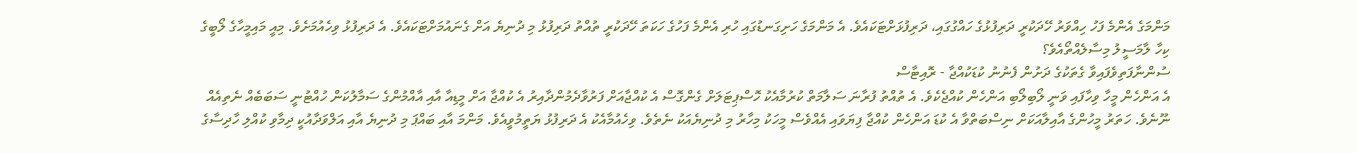މަންމަގެ އެންމެ ފަހު ހިއްވަރު ހޭދަކުރީ ދަރިފުޅުގެ ހައްގުގައި، ދަރިފުޅަށްޓަކައެވެ. އެ މަންމަގެ ހަށިގަނޑުގައި ހުރި އެންމެ ފަހުގެ ހަކަތަ ހޭދަކުރީ ތުއްތު ދަރިފުޅު މި ދުނިޔެ އަށް ގެނައުމަށްޓަކައެވެ. އެ ދަރިފުޅު ވިހެއުމަށެވެ. މިއީ މައިމީހާގެ ލޯބީގެ ކިހާ ލާމަސީލު މިސާލެއްތޯއެވެ؟
ސުންނާފަތިވެފައިވާ ގެތަކުގެ ދަށުން ފެނުނު ކުޑަކުއްޖާ - ރޮއިޓާސް
އެ އަންހެން މީހާ ވިހާފައި ވަނީ ލޯބިލޯބި އަންހެން ކުއްޖެކެވެ. އެ ތުއްތު ފުރާނަ ސަލާމަތް ކުރުމާއެކު ހޮސްޕިޓަލަށް ގެންގޮސް އެ ކުއްޖާއަށް ފަރުވާދެމުންދާއިރު އެ ކުއްޖާ އަށް މީޑިއާ އާއި އާއްމުންގެ ސަމާލުކަން ހުއްޓުނީ ސަބަބެއް ނެތިއެއް ނޫނެވެ. ހަތަރު މީހުންގެ އާއިލާއަކަށް ނިސްބަތްވާ އެ ކުޑަ އަންހެން ކުއްޖާ ފިޔަވައި އެއްވެސް މީހަކު މިހާރު މި ދުނިޔެއަކު ނެތެވެ. ވިހެއުމާއެކު އެ ދަރިފުޅު ޔަތީމުވީއެވެ. މަންމަ އާއި ބައްޕަ މި ދުނިޔެ އާއި އަލްވަދާއުކީ ދިމާވި ކުއްލި ހާދިސާގެ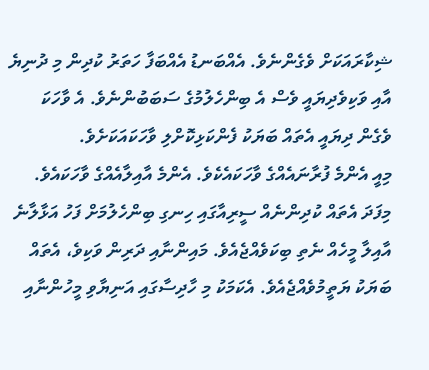ޝިކާރައަކަށް ވެގެންނެވެ. އެއްބަނޑު އެއްބަފާ ހަތަރު ކުދިން މި ދުނިޔެ އާއި ވަކިވެދިޔައީ ވެސް އެ ބިންހެލުމުގެ ސަބަބުންނެވެ. އެ ވާހަކަ ވެގެން ދިޔައީ އެތައް ބަޔަކު ފެންކަޅިކޮށްލި ވާހަކައަކަށެވެ.
މިއީ އެންމެ ފުރާނައެއްގެ ވާހަކައެކެވެ. އެންމެ އާއިލާއެއްގެ ވާހަކައެވެ. މިފަދަ އެތައް ކުދިންނެއް ސީރިއާގައި ހިނގި ބިންހެލުމަށް ފަހު އަޅާލާނެ އާއިލާ މީހެއް ނެތި ބިކަވެއްޖެއެވެ. މައިންނާއި ދަރިން ވަކިވެ، އެތައް ބަޔަކު ޔަތީމުވެއްޖެއެވެ. އެކަމަކު މި ހާދިސާގައި އަނިޔާވި މީހުންނާއި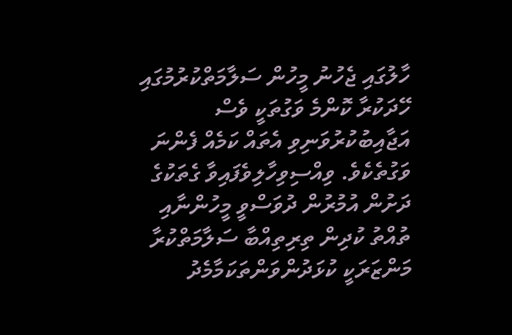ހާލުގައި ޖެހުނު މީހުން ސަލާމަތްކުރުމުގައި ހޭދަކުރާ ކޮންމެ ވަގުތަކީ ވެސް އަޖާއިބުކުރުވަނިވި އެތައް ކަމެއް ފެންނަ ވަގުތެކެވެ. ވިއްސިވިހާލިވެފައިވާ ގެތަކުގެ ދަށުން އުމުރުން ދުވަސްވީ މީހުންނާއި ތުއްތު ކުދިން ތިރިތިއްބާ ސަލާމަތްކުރާ މަންޒަރަކީ ކުޅަދުންވަންތަކަމާމެދު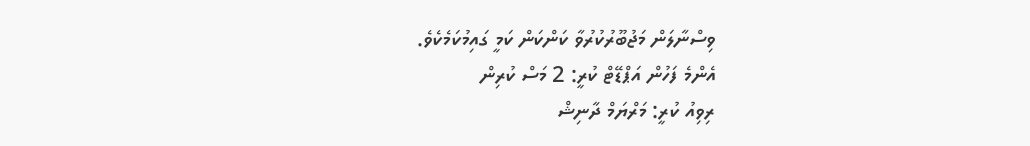ވިސްނާލަން މަޖުބޫރުކުރުވާ ކަންކަން ކަމީ ގައިމުކަމެކެވެ.
އެންމެ ފަހުން އަޕްޑޭޓް ކުރީ: 2 މަސް ކުރިން
ރިވިއު ކުރީ: މަރްޔަމް ދާނިޝް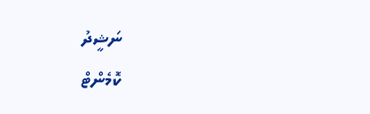ނަޝީދު
ކޮމެންޓް